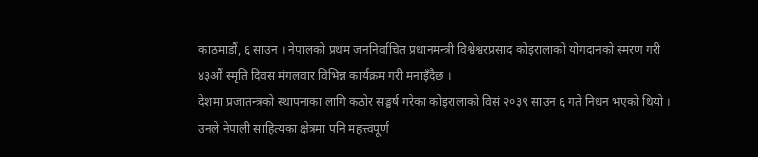काठमाडौं, ६ साउन । नेपालको प्रथम जननिर्वाचित प्रधानमन्त्री विश्वेश्वरप्रसाद कोइरालाको योगदानको स्मरण गरी ४३औं स्मृति दिवस मंगलवार विभिन्न कार्यक्रम गरी मनाइँदैछ ।
देशमा प्रजातन्त्रको स्थापनाका लागि कठोर सङ्घर्ष गरेका कोइरालाको विसं २०३९ साउन ६ गते निधन भएको थियो । उनले नेपाली साहित्यका क्षेत्रमा पनि महत्त्वपूर्ण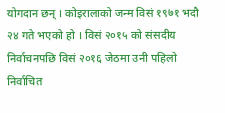योगदान छन् । कोइरालाको जन्म विसं १९७१ भदौ २४ गते भएको हो । विसं २०१५ को संसदीय निर्वाचनपछि विसं २०१६ जेठमा उनी पहिलो निर्वाचित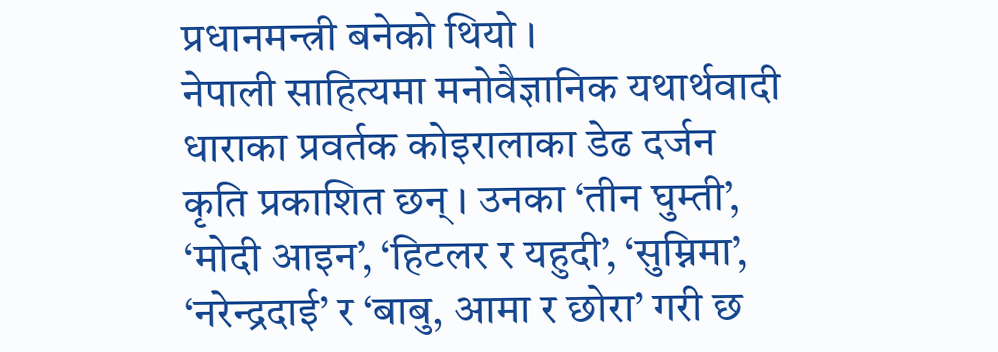प्रधानमन्त्री बनेको थियो ।
नेपाली साहित्यमा मनोवैज्ञानिक यथार्थवादी धाराका प्रवर्तक कोइरालाका डेढ दर्जन कृति प्रकाशित छन् । उनका ‘तीन घुम्ती’, ‘मोदी आइन’, ‘हिटलर र यहुदी’, ‘सुम्निमा’, ‘नरेन्द्रदाई’ र ‘बाबु, आमा र छोरा’ गरी छ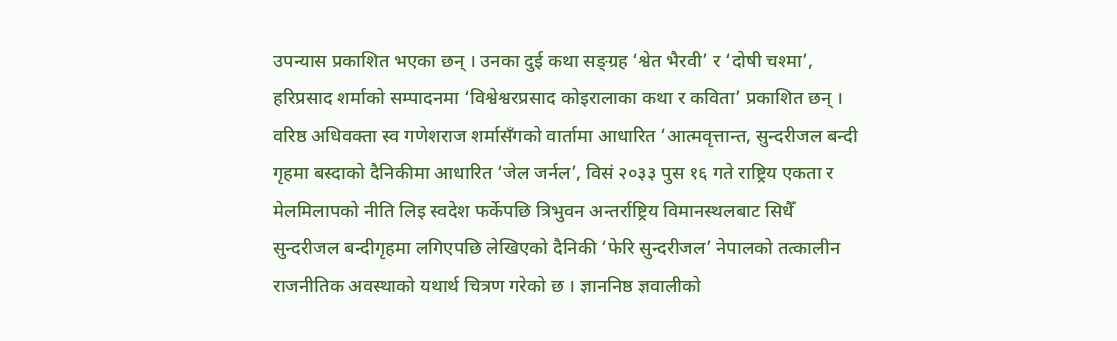उपन्यास प्रकाशित भएका छन् । उनका दुई कथा सङ्ग्रह ‘श्वेत भैरवी’ र ‘दोषी चश्मा’, हरिप्रसाद शर्माको सम्पादनमा ‘विश्वेश्वरप्रसाद कोइरालाका कथा र कविता’ प्रकाशित छन् ।
वरिष्ठ अधिवक्ता स्व गणेशराज शर्मासँगको वार्तामा आधारित ‘आत्मवृत्तान्त, सुन्दरीजल बन्दी गृहमा बस्दाको दैनिकीमा आधारित ‘जेल जर्नल’, विसं २०३३ पुस १६ गते राष्ट्रिय एकता र मेलमिलापको नीति लिइ स्वदेश फर्केपछि त्रिभुवन अन्तर्राष्ट्रिय विमानस्थलबाट सिधैँ सुन्दरीजल बन्दीगृहमा लगिएपछि लेखिएको दैनिकी ‘फेरि सुन्दरीजल’ नेपालको तत्कालीन राजनीतिक अवस्थाको यथार्थ चित्रण गरेको छ । ज्ञाननिष्ठ ज्ञवालीको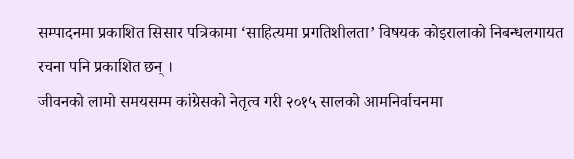सम्पादनमा प्रकाशित सिसार पत्रिकामा ‘साहित्यमा प्रगतिशीलता’ विषयक कोइरालाको निबन्धलगायत रचना पनि प्रकाशित छन् ।
जीवनको लामो समयसम्म कांग्रेसको नेतृत्व गरी २०१५ सालको आमनिर्वाचनमा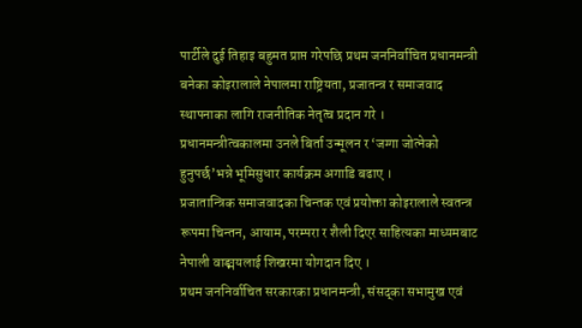पार्टीले दुई तिहाइ बहुमत प्राप्त गरेपछि प्रथम जननिर्वाचित प्रधानमन्त्री बनेका कोइरालाले नेपालमा राष्ट्रियता, प्रजातन्त्र र समाजवाद स्थापनाका लागि राजनीतिक नेतृत्व प्रदान गरे ।
प्रधानमन्त्रीत्वकालमा उनले बिर्ता उन्मूलन र ‘जग्गा जोत्नेको हुनुपर्छ’भन्ने भूमिसुधार कार्यक्रम अगाडि बढाए ।
प्रजातान्त्रिक समाजवादका चिन्तक एवं प्रयोक्ता कोइरालाले स्वतन्त्र रूपमा चिन्तन, आयाम, परम्परा र शैली दिएर साहित्यका माध्यमबाट नेपाली वाङ्मयलाई शिखरमा योगदान दिए ।
प्रथम जननिर्वाचित सरकारका प्रधानमन्त्री, संसद्का सभामुख एवं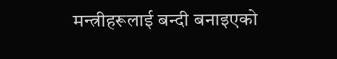मन्त्रीहरूलाई बन्दी बनाइएको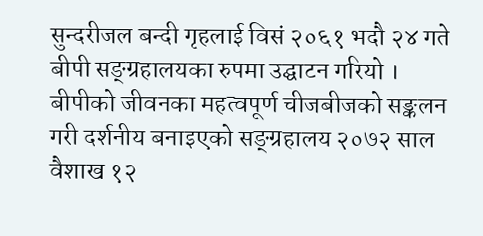सुन्दरीजल बन्दी गृहलाई विसं २०६१ भदौ २४ गते बीपी सङ्ग्रहालयका रुपमा उद्घाटन गरियो ।
बीपीको जीवनका महत्वपूर्ण चीजबीजको सङ्कलन गरी दर्शनीय बनाइएको सङ्ग्रहालय २०७२ साल वैशाख १२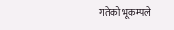गतेको भूकम्पले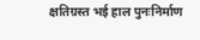क्षतिग्रस्त भई हाल पुनःनिर्माण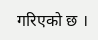गरिएको छ ।